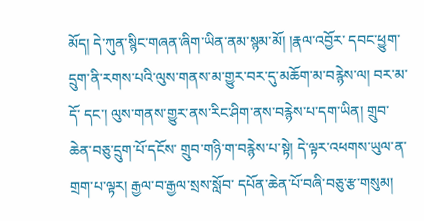མོད། དེ་ཀུན་སྙིང་གཞན་ཞིག་ཡིན་ནམ་སྙམ་མོ། །རྣལ་འབྱོར་ དབང་ཕྱུག་དྲུག་ནི་རགས་པའི་ལུས་གནས་མ་གྱུར་བར་དུ་མཆོག་མ་བརྙེས་ལ། བར་མ་དོ་ དང་། ལུས་གནས་གྱུར་ནས་རིང་ཤིག་ནས་བརྙེས་པ་དག་ཡིན། གྲུབ་ཆེན་བཅུ་དྲུག་པོ་དངོས་ གྲུབ་གཉི་ག་བརྙེས་པ་སྟེ། དེ་ལྟར་འཕགས་ཡུལ་ན་གྲག་པ་ལྟར། རྒྱལ་བ་རྒྱལ་སྲས་སློབ་ དཔོན་ཆེན་པོ་བཞི་བཅུ་རྩ་གསུམ།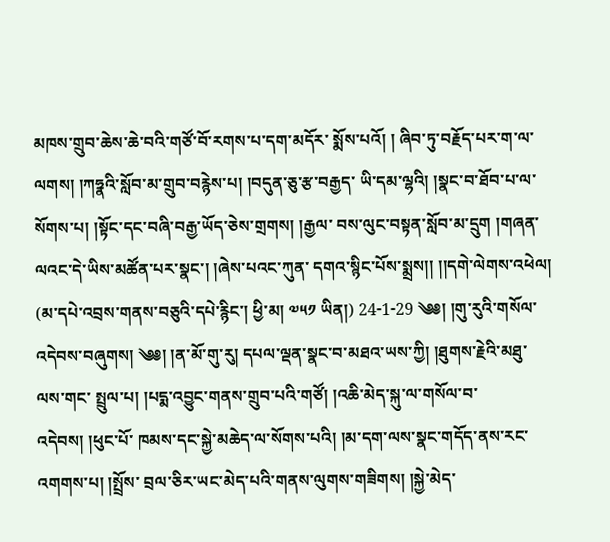མཁས་གྲུབ་ཆེས་ཆེ་བའི་གཙོ་བོ་རགས་པ་དག་མདོར་ སྨོས་པའོ། ། ཞིབ་ཏུ་བརྗོད་པར་ག་ལ་ལགས། །ཀཧྣའི་སློབ་མ་གྲུབ་བརྙེས་པ། །བདུན་ཅུ་རྩ་བརྒྱད་ ཡི་དམ་ལྷའི། །སྣང་བ་ཐོབ་པ་ལ་སོགས་པ། །སྟོང་དང་བཞི་བརྒྱ་ཡོད་ཅེས་གྲགས། །རྒྱལ་ བས་ལུང་བསྟན་སློབ་མ་དྲུག །གཞན་ལའང་དེ་ཡིས་མཚོན་པར་སྣང་། །ཞེས་པའང་ཀུན་ དགའ་སྙིང་པོས་སྨྲས།། །།དགེ་ལེགས་འཕེལ། (མ་དཔེ་འབྲས་གནས་བཅུའི་དཔེ་རྙིང་། ཕྱི་མ། ༧༥༡ ཡིན།) 24-1-29 ༄༅། །གུ་རུའི་གསོལ་འདེབས་བཞུགས། ༄༅། །ན་མོ་གུ་རུ། དཔལ་ལྡན་སྣང་བ་མཐའ་ཡས་ཀྱི། །ཐུགས་རྗེའི་མཐུ་ལས་གང་ སྤྲུལ་པ། །པདྨ་འབྱུང་གནས་གྲུབ་པའི་གཙོ། །འཆི་མེད་སྐུ་ལ་གསོལ་བ་འདེབས། །ཕུང་པོ་ ཁམས་དང་སྐྱེ་མཆེད་ལ་སོགས་པའི། །མ་དག་ལས་སྣང་གདོད་ནས་རང་འགགས་པ། །སྤྲོས་ བྲལ་ཅིར་ཡང་མེད་པའི་གནས་ལུགས་གཟིགས། །སྐྱེ་མེད་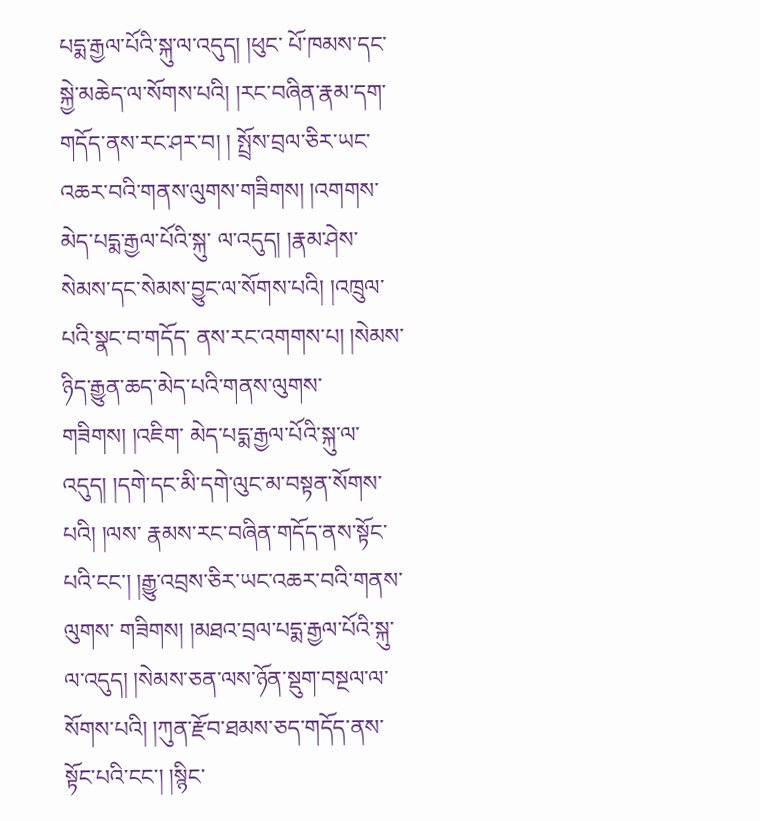པདྨ་རྒྱལ་པོའི་སྐུ་ལ་འདུད། །ཕུང་ པོ་ཁམས་དང་སྐྱེ་མཆེད་ལ་སོགས་པའི། །རང་བཞིན་རྣམ་དག་གདོད་ནས་རང་ཤར་བ། ། སྤྲོས་བྲལ་ཅིར་ཡང་འཆར་བའི་གནས་ལུགས་གཟིགས། །འགགས་མེད་པདྨ་རྒྱལ་པོའི་སྐུ་ ལ་འདུད། །རྣམ་ཤེས་སེམས་དང་སེམས་བྱུང་ལ་སོགས་པའི། །འཁྲུལ་པའི་སྣང་བ་གདོད་ ནས་རང་འགགས་པ། །སེམས་ཉིད་རྒྱུན་ཆད་མེད་པའི་གནས་ལུགས་གཟིགས། །འཇིག་ མེད་པདྨ་རྒྱལ་པོའི་སྐུ་ལ་འདུད། །དགེ་དང་མི་དགེ་ལུང་མ་བསྟན་སོགས་པའི། །ལས་ རྣམས་རང་བཞིན་གདོད་ནས་སྟོང་པའི་ངང་། །རྒྱུ་འབྲས་ཅིར་ཡང་འཆར་བའི་གནས་ལུགས་ གཟིགས། །མཐའ་བྲལ་པདྨ་རྒྱལ་པོའི་སྐུ་ལ་འདུད། །སེམས་ཅན་ལས་ཉོན་སྡུག་བསྔལ་ལ་ སོགས་པའི། །ཀུན་རྫོབ་ཐམས་ཅད་གདོད་ནས་སྟོང་པའི་ངང་། །སྙིང་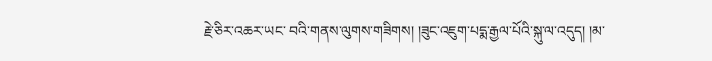རྗེ་ཅིར་འཆར་ཡང་ བའི་གནས་ལུགས་གཟིགས། །ཟུང་འཇུག་པདྨ་རྒྱལ་པོའི་སྐུ་ལ་འདུད། །མ་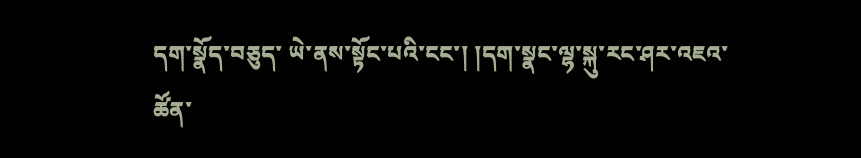དག་སྣོད་བཅུད་ ཡེ་ནས་སྟོང་པའི་ངང་། །དག་སྣང་ལྷ་སྐུ་རང་ཤར་འཇའ་ཚོན་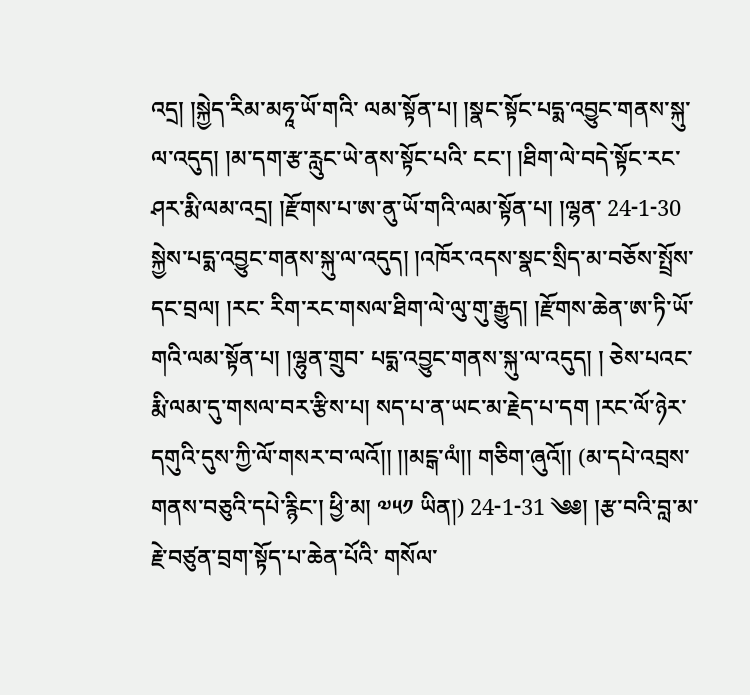འདྲ། །སྐྱེད་རིམ་མཧཱ་ཡོ་གའི་ ལམ་སྟོན་པ། །སྣང་སྟོང་པདྨ་འབྱུང་གནས་སྐུ་ལ་འདུད། །མ་དག་རྩ་རླུང་ཡེ་ནས་སྟོང་པའི་ ངང་། །ཐིག་ལེ་བདེ་སྟོང་རང་ཤར་རྨི་ལམ་འདྲ། །རྫོགས་པ་ཨ་ནུ་ཡོ་གའི་ལམ་སྟོན་པ། །ལྷན་ 24-1-30 སྐྱེས་པདྨ་འབྱུང་གནས་སྐུ་ལ་འདུད། །འཁོར་འདས་སྣང་སྲིད་མ་བཅོས་སྤྲོས་དང་བྲལ། །རང་ རིག་རང་གསལ་ཐིག་ལེ་ལུ་གུ་རྒྱུད། །རྫོགས་ཆེན་ཨ་ཏི་ཡོ་གའི་ལམ་སྟོན་པ། །ལྷུན་གྲུབ་ པདྨ་འབྱུང་གནས་སྐུ་ལ་འདུད། ། ཅེས་པའང་རྨི་ལམ་དུ་གསལ་བར་རྩིས་པ། སད་པ་ན་ཡང་མ་རྗེད་པ་དག །རང་ལོ་ཉེར་ དགུའི་དུས་ཀྱི་ལོ་གསར་བ་ལའོ།། །།མངྒ་ལཾ།། གཅིག་ཞུའོ།། (མ་དཔེ་འབྲས་གནས་བཅུའི་དཔེ་རྙིང་། ཕྱི་མ། ༧༥༡ ཡིན།) 24-1-31 ༄༅། །རྩ་བའི་བླ་མ་རྗེ་བཙུན་བྲག་སྟོད་པ་ཆེན་པོའི་ གསོལ་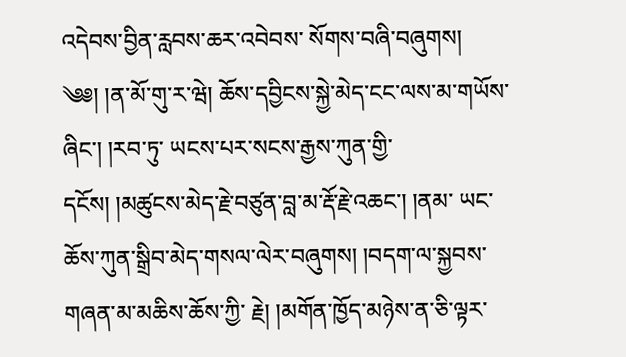འདེབས་བྱིན་རླབས་ཆར་འབེབས་ སོགས་བཞི་བཞུགས། ༄༅། །ན་མོ་གུ་ར་ཝེ། ཆོས་དབྱིངས་སྐྱེ་མེད་ངང་ལས་མ་གཡོས་ཞིང་། །རབ་ཏུ་ ཡངས་པར་སངས་རྒྱས་ཀུན་གྱི་དངོས། །མཚུངས་མེད་རྗེ་བཙུན་བླ་མ་རྡོ་རྗེ་འཆང་། །ནམ་ ཡང་ཆོས་ཀུན་སྒྲིབ་མེད་གསལ་ལེར་བཞུགས། །བདག་ལ་སྐྱབས་གཞན་མ་མཆིས་ཆོས་ཀྱི་ རྗེ། །མགོན་ཁྱོད་མཉེས་ན་ཅི་ལྟར་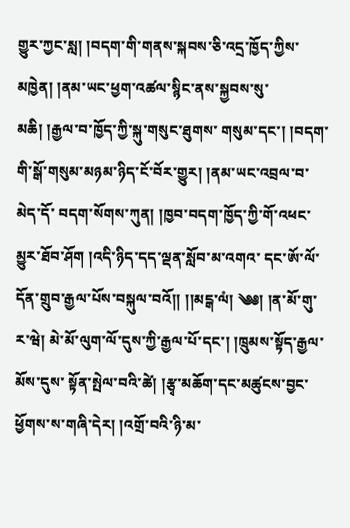གྱུར་ཀྱང་སླ། །བདག་གི་གནས་སྐབས་ཅི་འདྲ་ཁྱོད་ཀྱིས་ མཁྱེན། །ནམ་ཡང་ཕྱག་འཚལ་སྙིང་ནས་སྐྱབས་སུ་མཆི། །རྒྱལ་བ་ཁྱོད་ཀྱི་སྐུ་གསུང་ཐུགས་ གསུམ་དང་། །བདག་གི་སྒོ་གསུམ་མཉམ་ཉིད་ངོ་བོར་གྱུར། །ནམ་ཡང་འབྲལ་བ་མེད་དོ་ བདག་སོགས་ཀུན། །ཁྱབ་བདག་ཁྱོད་ཀྱི་གོ་འཕང་མྱུར་ཐོབ་ཤོག །འདི་ཉིད་དད་ལྡན་སློབ་མ་འགའ་ དང་ཨོ་ལོ་དོན་གྲུབ་རྒྱལ་པོས་བསྐུལ་བའོ།། །།མངྒ་ལཾ། ༄༅། །ན་མོ་གུ་ར་ཝེ། མེ་མོ་ལུག་ལོ་དུས་ཀྱི་རྒྱལ་པོ་དང་། །ཁྲུམས་སྟོད་རྒྱལ་མོས་དུས་ སྟོན་སྤེལ་བའི་ཚེ། །རྩྭ་མཆོག་དང་མཚུངས་བྱང་ཕྱོགས་ས་གཞི་དེར། །འགྲོ་བའི་ཉི་མ་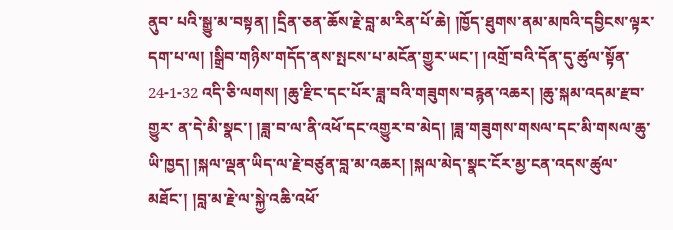ནུབ་ པའི་སྒྱུ་མ་བསྟན། །དྲིན་ཅན་ཆོས་རྗེ་བླ་མ་རིན་པོ་ཆེ། །ཁྱོད་ཐུགས་ནམ་མཁའི་དབྱིངས་ལྟར་ དག་པ་ལ། །སྒྲིབ་གཉིས་གདོད་ནས་སྤངས་པ་མངོན་གྱུར་ཡང་། །འགྲོ་བའི་དོན་དུ་ཚུལ་སྟོན་ 24-1-32 འདི་ཅི་ལགས། །ཆུ་རྫིང་དང་པོར་ཟླ་བའི་གཟུགས་བརྙན་འཆར། །ཆུ་སྐམ་འདམ་རྫབ་གྱུར་ ན་དེ་མི་སྣང་། །ཟླ་བ་ལ་ནི་འཕོ་དང་འགྱུར་བ་མེད། །ཟླ་གཟུགས་གསལ་དང་མི་གསལ་ཆུ་ ཡི་ཁྱད། །སྐལ་ལྡན་ཡིད་ལ་རྗེ་བཙུན་བླ་མ་འཆར། །སྐལ་མེད་སྣང་ངོར་མྱ་ངན་འདས་ཚུལ་ མཐོང་། །བླ་མ་རྗེ་ལ་སྐྱེ་འཆི་འཕོ་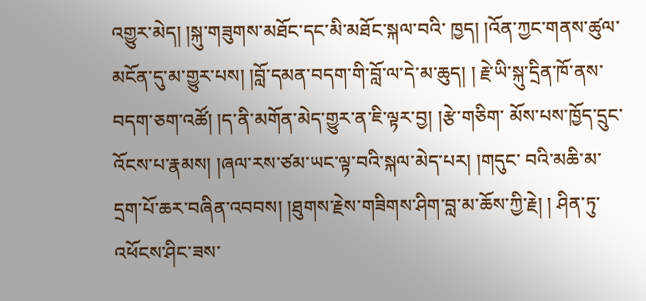འགྱུར་མེད། །སྐུ་གཟུགས་མཐོང་དང་མི་མཐོང་སྐལ་བའི་ ཁྱད། །འོན་ཀྱང་གནས་ཚུལ་མངོན་དུ་མ་གྱུར་པས། །བློ་དམན་བདག་གི་བློ་ལ་དེ་མ་ཆུད། ། རྗེ་ཡི་སྐུ་དྲིན་ཁོ་ནས་བདག་ཅག་འཚོ། །ད་ནི་མགོན་མེད་གྱུར་ན་ཇི་ལྟར་བྱ། །རྩེ་གཅིག་ མོས་པས་ཁྱོད་དྲུང་འོངས་པ་རྣམས། །ཞལ་རས་ཙམ་ཡང་ལྟ་བའི་སྐལ་མེད་པར། །གདུང་ བའི་མཆི་མ་དྲག་པོ་ཆར་བཞིན་འབབས། །ཐུགས་རྗེས་གཟིགས་ཤིག་བླ་མ་ཆོས་ཀྱི་རྗེ། ། ཤིན་ཏུ་འཕོངས་ཤིང་ཟས་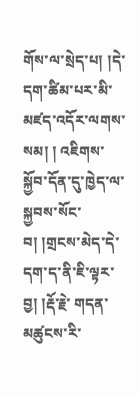གོས་ལ་སྲེད་པ། །དེ་དག་ཚིམ་པར་མི་མཛད་འདོར་ལགས་སམ། ། འཇིགས་སྐྱོབ་དོན་དུ་ཁྱེད་ལ་སྐྱབས་སོང་བ། །གྲངས་མེད་དེ་དག་ད་ནི་ཇི་ལྟར་བྱ། །རྡོ་རྗེ་ གདན་མཚུངས་རི་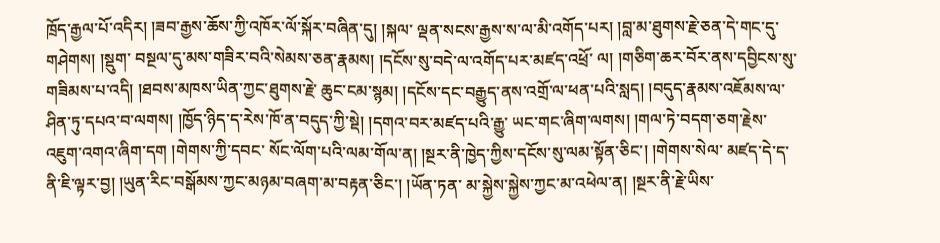ཁྲོད་རྒྱལ་པོ་འདིར། །ཟབ་རྒྱས་ཆོས་ཀྱི་འཁོར་ལོ་སྐོར་བཞིན་དུ། །སྐལ་ ལྡན་སངས་རྒྱས་ས་ལ་མི་འགོད་པར། །བླ་མ་ཐུགས་རྗེ་ཅན་དེ་གང་དུ་གཤེགས། །སྡུག་ བསྔལ་དུ་མས་གཟིར་བའི་སེམས་ཅན་རྣམས། །དངོས་སུ་བདེ་ལ་འགོད་པར་མཛད་འཕྲོ་ ལ། །གཅིག་ཆར་བོར་ནས་དབྱིངས་སུ་གཟིམས་པ་འདི། །ཐབས་མཁས་ཡིན་ཀྱང་ཐུགས་རྗེ་ ཆུང་ངམ་སྙམ། །དངོས་དང་བརྒྱུད་ནས་འགྲོ་ལ་ཕན་པའི་སླད། །བདུད་རྣམས་འཇོམས་ལ་ ཤིན་ཏུ་དཔའ་བ་ལགས། །ཁྱོད་ཉིད་ད་རེས་ཁོ་ན་བདུད་ཀྱི་སྡེ། །དགའ་བར་མཛད་པའི་རྒྱུ་ ཡང་གང་ཞིག་ལགས། །གལ་ཏེ་བདག་ཅག་རྗེས་འཇུག་འགའ་ཞིག་དག །གེགས་ཀྱི་དབང་ སོང་ལོག་པའི་ལམ་གོལ་ན། །སྔར་ནི་ཁྱེད་ཀྱིས་དངོས་སུ་ལམ་སྟོན་ཅིང་། །གེགས་སེལ་ མཛད་དེ་ད་ནི་ཇི་ལྟར་བྱ། །ཡུན་རིང་བསྒོམས་ཀྱང་མཉམ་བཞག་མ་བརྟན་ཅིང་། །ཡོན་ཏན་ མ་སྐྱེས་སྐྱེས་ཀྱང་མ་འཕེལ་ན། །སྔར་ནི་རྗེ་ཡིས་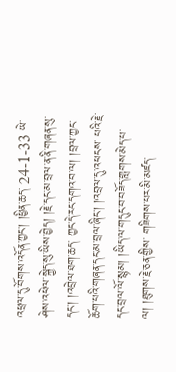འཕྲལ་དུ་བོགས་འདོན་ཀྱང་། །ཕྱིན་ཆད་ 24-1-33 ཡེ་ཤེས་འཕེལ་སྐྱེད་སུ་ཡིས་བྱེད། །རྗེ་དང་མ་བྲལ་ན་ནི་གཞན་སུ་དང་། །འབྲེལ་ཐག་ཆད་ ཀྱང་དེ་རང་དགའ་བ་ལ། །བྲལ་ཀྱང་ཆོག་པའི་གཞན་དང་མ་བྲལ་ཞིང་། །འབྲལ་དུ་འཕངས་ པའི་རྗེ་དང་བྲལ་ལོ་སྙམ། །ཡིད་ལ་གདུང་བ་བཟོད་གླགས་མེད་པ་ལ། །ཐུགས་རྗེ་ཅན་གྱིས་ གཟིགས་པར་མི་མཛད་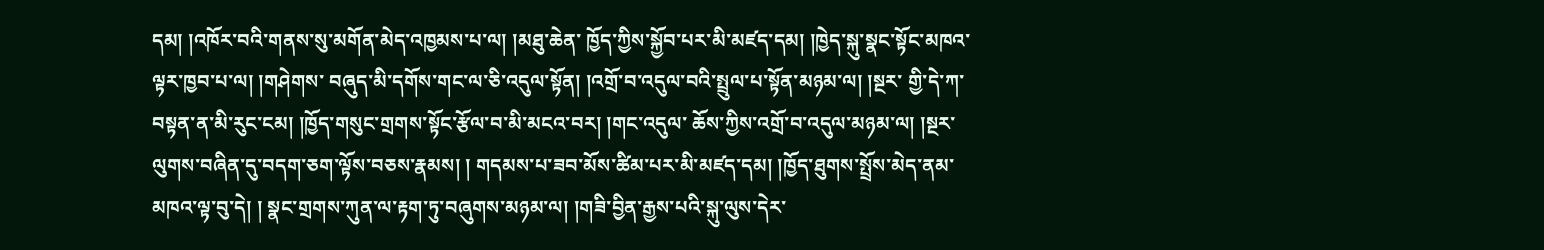དམ། །འཁོར་བའི་གནས་སུ་མགོན་མེད་འཁྱམས་པ་ལ། །མཐུ་ཆེན་ ཁྱོད་ཀྱིས་སྐྱོབ་པར་མི་མཛད་དམ། །ཁྱེད་སྐུ་སྣང་སྟོང་མཁའ་ལྟར་ཁྱབ་པ་ལ། །གཤེགས་ བཞུད་མི་དགོས་གང་ལ་ཅི་འདུལ་སྟོན། །འགྲོ་བ་འདུལ་བའི་སྤྲུལ་པ་སྟོན་མཉམ་ལ། །སྔར་ གྱི་དེ་ཀ་བསྟན་ན་མི་རུང་ངམ། །ཁྱོད་གསུང་གྲགས་སྟོང་རྩོལ་བ་མི་མངའ་བར། །གང་འདུལ་ ཆོས་ཀྱིས་འགྲོ་བ་འདུལ་མཉམ་ལ། །སྔར་ལུགས་བཞིན་དུ་བདག་ཅག་ལྟོས་བཅས་རྣམས། ། གདམས་པ་ཟབ་མོས་ཚིམ་པར་མི་མཛད་དམ། །ཁྱོད་ཐུགས་སྤྲོས་མེད་ནམ་མཁའ་ལྟ་བུ་དེ། ། སྣང་གྲགས་ཀུན་ལ་རྟག་ཏུ་བཞུགས་མཉམ་ལ། །གཟི་བྱིན་རྒྱས་པའི་སྐུ་ལུས་དེར་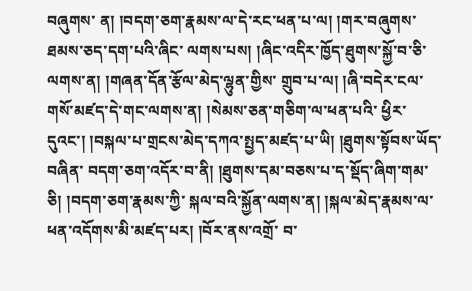བཞུགས་ ན། །བདག་ཅག་རྣམས་ལ་དེ་རང་ཕན་པ་ལ། །གར་བཞུགས་ཐམས་ཅད་དག་པའི་ཞིང་ ལགས་པས། །ཞིང་འདིར་ཁྱོད་ཐུགས་སྐྱོ་བ་ཅི་ལགས་ན། །གཞན་དོན་རྩོལ་མེད་ལྷུན་གྱིས་ གྲུབ་པ་ལ། །ཞི་བདེར་ངལ་གསོ་མཛད་དེ་གང་ལགས་ན། །སེམས་ཅན་གཅིག་ལ་ཕན་པའི་ ཕྱིར་དུའང་། །བསྐལ་པ་གྲངས་མེད་དཀའ་སྤྱད་མཛད་པ་ཡི། །ཐུགས་སྟོབས་ཡོད་བཞིན་ བདག་ཅག་འདོར་བ་ནི། །ཐུགས་དམ་བཅས་པ་ད་སྡོད་ཞིག་གམ་ཅི། །བདག་ཅག་རྣམས་ཀྱི་ སྐལ་བའི་སྐྱོན་ལགས་ན། །སྐལ་མེད་རྣམས་ལ་ཕན་འདོགས་མི་མཛད་པར། །བོར་ནས་འགྲོ་ བ་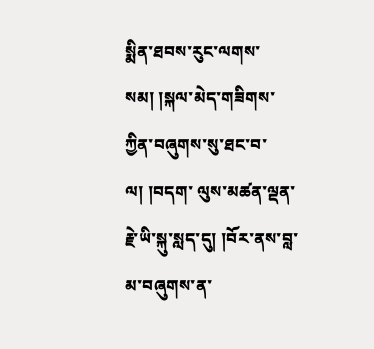སྨིན་ཐབས་རུང་ལགས་སམ། །སྐལ་མེད་གཟིགས་ཀྱིན་བཞུགས་སུ་ཐང་བ་ལ། །བདག་ ལུས་མཚན་ལྡན་རྗེ་ཡི་སྐུ་སླད་དུ། །བོར་ནས་བླ་མ་བཞུགས་ན་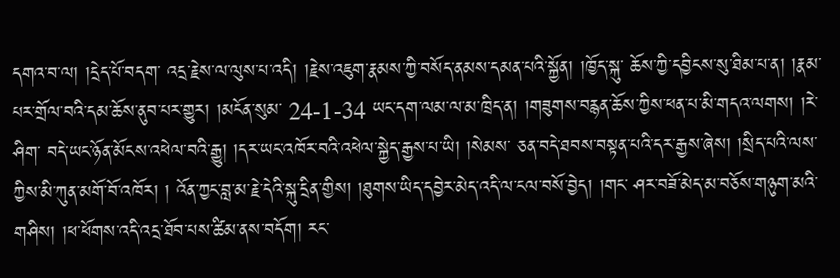དགའ་བ་ལ། །དྲེད་པོ་བདག་ འདྲ་རྗེས་ལ་ལུས་པ་འདི། །རྗེས་འཇུག་རྣམས་ཀྱི་བསོད་ནམས་དམན་པའི་སྐྱོན། །ཁྱོད་སྐུ་ ཆོས་ཀྱི་དབྱིངས་སུ་ཐིམ་པ་ན། །རྣམ་པར་གྲོལ་བའི་དམ་ཆོས་ནུབ་པར་གྱུར། །མངོན་སུམ་ 24-1-34 ཡང་དག་ལམ་ལ་མ་ཁྲིད་ན། །གཟུགས་བརྙན་ཆོས་ཀྱིས་ཕན་པ་མི་གདའ་ལགས། །རེ་ཤིག་ བདེ་ཡང་ཉོན་མོངས་འཕེལ་བའི་རྒྱུ། །དར་ཡང་འཁོར་བའི་འཕེལ་སྐྱེད་རྒྱས་པ་ཡི། །སེམས་ ཅན་བདེ་ཐབས་བསྟན་པའི་དར་རྒྱས་ཞེས། །སྲིད་པའི་ལས་ཀྱིས་མི་ཀུན་མགོ་བོ་འཁོར། ། འོན་ཀྱང་བླ་མ་རྗེ་དེའི་སྐུ་དྲིན་གྱིས། །ཐུགས་ཡིད་དབྱེར་མེད་འདི་ལ་ངལ་བསོ་བྱེད། །གང་ ཤར་བཟོ་མེད་མ་བཅོས་གཉུག་མའི་གཤིས། །ཕ་ཕོགས་འདི་འདྲ་ཐོབ་པས་ཚིམ་ནས་བདོག། རང་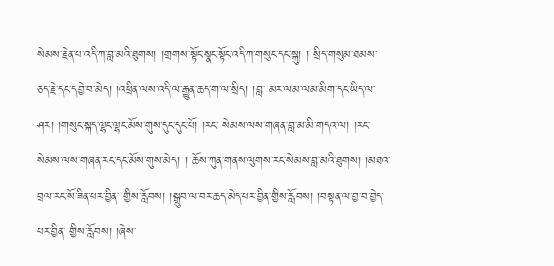སེམས་རྗེན་པ་འདི་ཀ་བླ་མའི་ཐུགས། །གྲགས་སྟོང་སྣང་སྟོང་འདི་ཀ་གསུང་དང་སྐུ། ། སྲིད་གསུམ་ཐམས་ཅད་རྗེ་དང་དབྱེ་བ་མེད། །འཕྲིན་ལས་འདི་ལ་རྒྱུན་ཆད་ག་ལ་སྲིད། །བླ་ མར་ལམ་ལམ་མིག་དང་ཡིད་ལ་ཤར། །གསུང་སྐད་ལྷང་ལྷང་མོས་གུས་དུང་དུང་པོ། །རང་ སེམས་ལས་གཞན་བླ་མ་མི་གདའ་ལ། །རང་སེམས་ལས་གཞན་རང་དང་མོས་གུས་མེད། ། ཆོས་ཀུན་གནས་ལུགས་རང་སེམས་བླ་མའི་ཐུགས། །མཐའ་བྲལ་རང་སོ་ཟིན་པར་བྱིན་ གྱིས་རློབས། །སྒྲུབ་ལ་བར་ཆད་མེད་པར་བྱིན་གྱིས་རློབས། །བསྟན་ལ་བྱ་བ་བྱེད་པར་བྱིན་ གྱིས་རློབས། །ཞེས་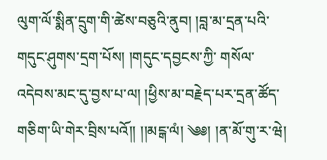ལུག་ལོ་སྨིན་དྲུག་གི་ཚེས་བཅུའི་ནུབ། །བླ་མ་དྲན་པའི་གདུང་ཤུགས་དྲག་པོས། །གདུང་དབྱངས་ཀྱི་ གསོལ་འདེབས་མང་དུ་བྱས་པ་ལ། །ཕྱིས་མ་བརྗེད་པར་དྲན་ཚོད་གཅིག་ཡི་གེར་བྲིས་པའོ།། །།མངྒ་ལཾ། ༄༅། །ན་མོ་གུ་ར་ཝེ།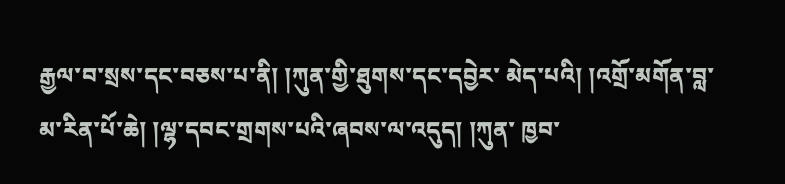རྒྱལ་བ་སྲས་དང་བཅས་པ་ནི། །ཀུན་གྱི་ཐུགས་དང་དབྱེར་ མེད་པའི། །འགྲོ་མགོན་བླ་མ་རིན་པོ་ཆེ། །ལྷ་དབང་གྲགས་པའི་ཞབས་ལ་འདུད། །ཀུན་ ཁྱབ་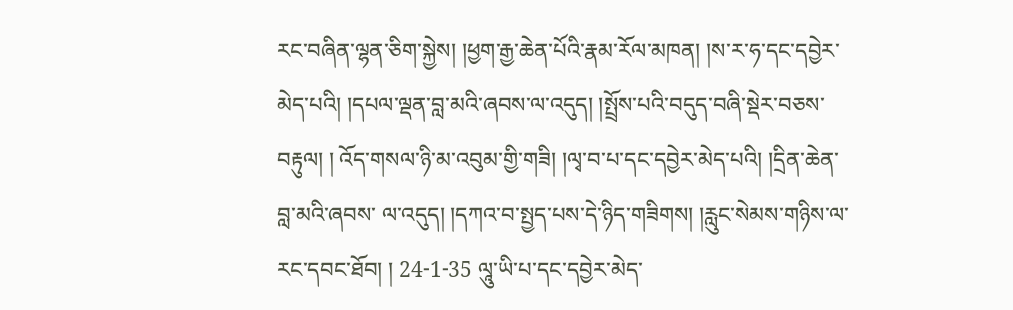རང་བཞིན་ལྷན་ཅིག་སྐྱེས། །ཕྱག་རྒྱ་ཆེན་པོའི་རྣམ་རོལ་མཁན། །ས་ར་ཧ་དང་དབྱེར་ མེད་པའི། །དཔལ་ལྡན་བླ་མའི་ཞབས་ལ་འདུད། །སྤྲོས་པའི་བདུད་བཞི་སྡེར་བཅས་བརྟུལ། ། འོད་གསལ་ཉི་མ་འབུམ་གྱི་གཟི། །ལྭ་བ་པ་དང་དབྱེར་མེད་པའི། །དྲིན་ཆེན་བླ་མའི་ཞབས་ ལ་འདུད། །དཀའ་བ་སྤྱད་པས་དེ་ཉིད་གཟིགས། །རླུང་སེམས་གཉིས་ལ་རང་དབང་ཐོབ། ། 24-1-35 ལཱུ་ཡི་པ་དང་དབྱེར་མེད་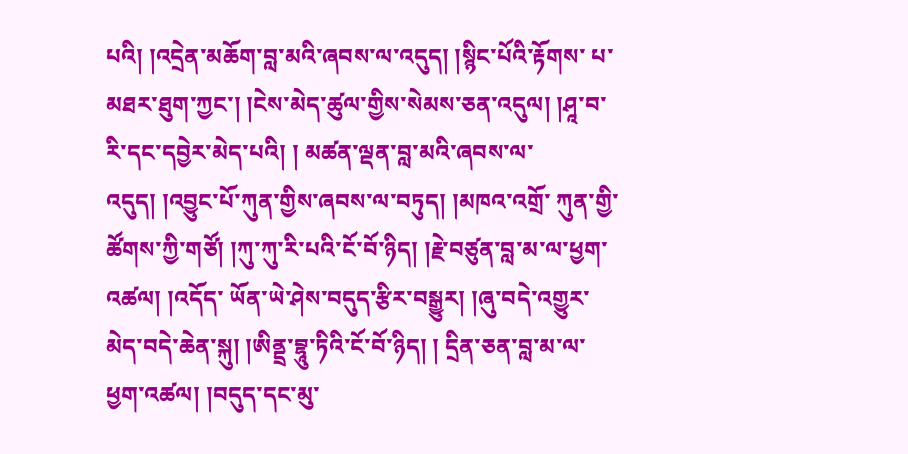པའི། །འདྲེན་མཆོག་བླ་མའི་ཞབས་ལ་འདུད། །སྙིང་པོའི་རྟོགས་ པ་མཐར་ཐུག་ཀྱང་། །ངེས་མེད་ཚུལ་གྱིས་སེམས་ཅན་འདུལ། །ཤཱ་བ་རི་དང་དབྱེར་མེད་པའི། ། མཚན་ལྡན་བླ་མའི་ཞབས་ལ་འདུད། །འབྱུང་པོ་ཀུན་གྱིས་ཞབས་ལ་བཏུད། །མཁའ་འགྲོ་ ཀུན་གྱི་ཚོགས་ཀྱི་གཙོ། །ཀུ་ཀུ་རི་པའི་ངོ་བོ་ཉིད། །རྗེ་བཙུན་བླ་མ་ལ་ཕྱག་འཚལ། །འདོད་ ཡོན་ཡེ་ཤེས་བདུད་རྩིར་བསྒྱུར། །ཞུ་བདེ་འགྱུར་མེད་བདེ་ཆེན་སྐུ། །ཨིནྡྲ་བྷཱུ་ཏིའི་ངོ་བོ་ཉིད། ། དྲིན་ཅན་བླ་མ་ལ་ཕྱག་འཚལ། །བདུད་དང་མུ་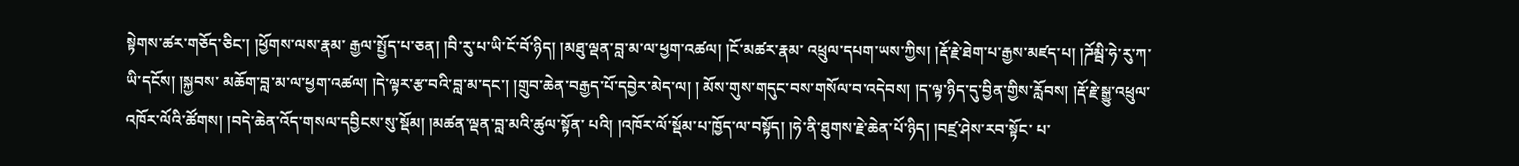སྟེགས་ཚར་གཅོད་ཅིང་། །ཕྱོགས་ལས་རྣམ་ རྒྱལ་སྤྱོད་པ་ཅན། །བི་རུ་པ་ཡི་ངོ་བོ་ཉིད། །མཐུ་ལྡན་བླ་མ་ལ་ཕྱག་འཚལ། །ངོ་མཚར་རྣམ་ འཕྲུལ་དཔག་ཡས་ཀྱིས། །རྡོ་རྗེ་ཐེག་པ་རྒྱས་མཛད་པ། །ཌོམྦི་ཧེ་རུ་ཀ་ཡི་དངོས། །སྐྱབས་ མཆོག་བླ་མ་ལ་ཕྱག་འཚལ། །དེ་ལྟར་རྩ་བའི་བླ་མ་དང་། །གྲུབ་ཆེན་བརྒྱད་པོ་དབྱེར་མེད་ལ། ། མོས་གུས་གདུང་བས་གསོལ་བ་འདེབས། །ད་ལྟ་ཉིད་དུ་བྱིན་གྱིས་རློབས། །རྡོ་རྗེ་སྒྱུ་འཕྲུལ་ འཁོར་ལོའི་ཚོགས། །བདེ་ཆེན་འོད་གསལ་དབྱིངས་སུ་སྡོམ། །མཚན་ལྡན་བླ་མའི་ཚུལ་སྟོན་ པའི། །འཁོར་ལོ་སྡོམ་པ་ཁྱོད་ལ་བསྟོད། །ཧེ་ནི་ཐུགས་རྗེ་ཆེན་པོ་ཉིད། །བཛྲ་ཤེས་རབ་སྟོང་ པ་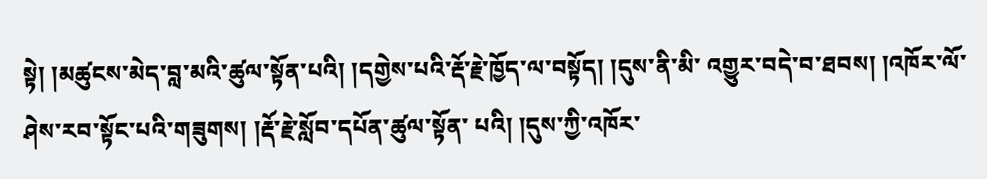སྟེ། །མཚུངས་མེད་བླ་མའི་ཚུལ་སྟོན་པའི། །དགྱེས་པའི་རྡོ་རྗེ་ཁྱོད་ལ་བསྟོད། །དུས་ནི་མི་ འགྱུར་བདེ་བ་ཐབས། །འཁོར་ལོ་ཤེས་རབ་སྟོང་པའི་གཟུགས། །རྡོ་རྗེ་སློབ་དཔོན་ཚུལ་སྟོན་ པའི། །དུས་ཀྱི་འཁོར་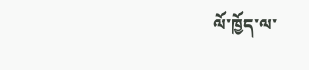ལོ་ཁྱོད་ལ་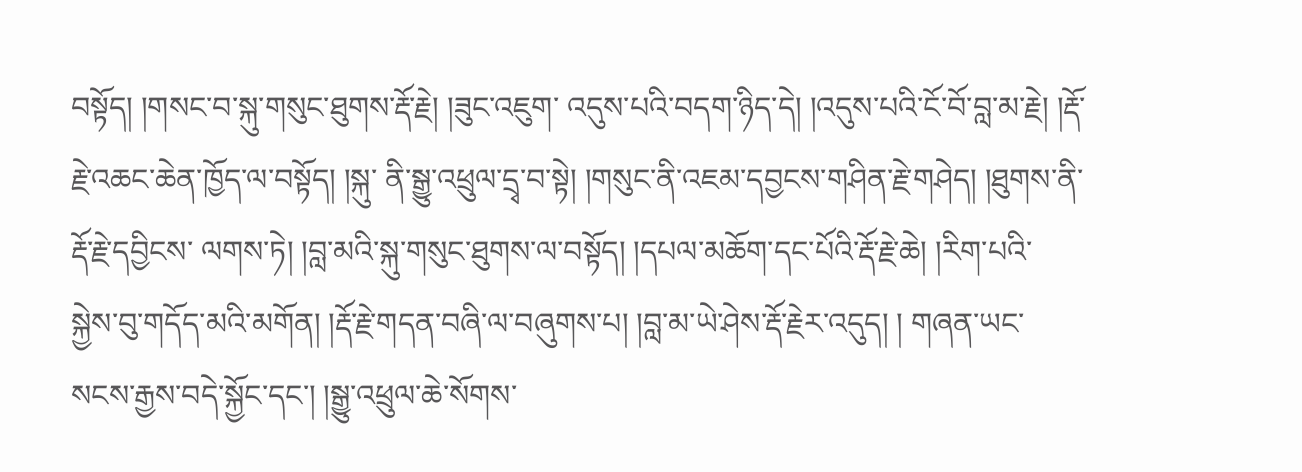བསྟོད། །གསང་བ་སྐུ་གསུང་ཐུགས་རྡོ་རྗེ། །ཟུང་འཇུག་ འདུས་པའི་བདག་ཉིད་དེ། །འདུས་པའི་ངོ་བོ་བླ་མ་རྗེ། །རྡོ་རྗེ་འཆང་ཆེན་ཁྱོད་ལ་བསྟོད། །སྐུ་ ནི་སྒྱུ་འཕྲུལ་དྲྭ་བ་སྟེ། །གསུང་ནི་འཇམ་དབྱངས་གཤིན་རྗེ་གཤེད། །ཐུགས་ནི་རྡོ་རྗེ་དབྱིངས་ ལགས་ཏེ། །བླ་མའི་སྐུ་གསུང་ཐུགས་ལ་བསྟོད། །དཔལ་མཆོག་དང་པོའི་རྡོ་རྗེ་ཆེ། །རིག་པའི་ སྐྱེས་བུ་གདོད་མའི་མགོན། །རྡོ་རྗེ་གདན་བཞི་ལ་བཞུགས་པ། །བླ་མ་ཡེ་ཤེས་རྡོ་རྗེར་འདུད། ། གཞན་ཡང་སངས་རྒྱས་བདེ་སྐྱོང་དང་། །སྒྱུ་འཕྲུལ་ཆེ་སོགས་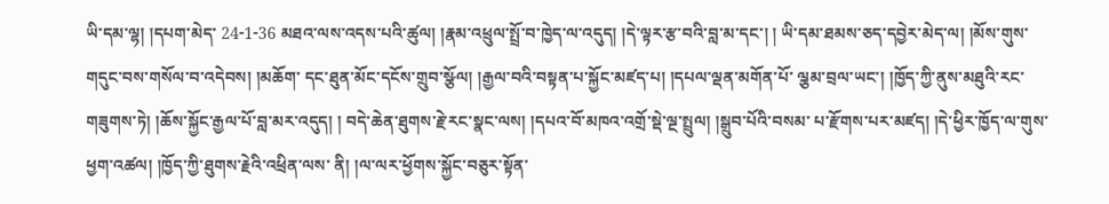ཡི་དམ་ལྷ། །དཔག་མེད་ 24-1-36 མཐའ་ལས་འདས་པའི་ཚུལ། །རྣམ་འཕྲུལ་སྤྲོ་བ་ཁྱེད་ལ་འདུད། །དེ་ལྟར་རྩ་བའི་བླ་མ་དང་། ། ཡི་དམ་ཐམས་ཅད་དབྱེར་མེད་ལ། །མོས་གུས་གདུང་བས་གསོལ་བ་འདེབས། །མཆོག་ དང་ཐུན་མོང་དངོས་གྲུབ་སྩོལ། །རྒྱལ་བའི་བསྟན་པ་སྐྱོང་མཛད་པ། །དཔལ་ལྡན་མགོན་པོ་ ལྕམ་བྲལ་ཡང་། །ཁྱོད་ཀྱི་ནུས་མཐུའི་རང་གཟུགས་ཏེ། །ཆོས་སྐྱོང་རྒྱལ་པོ་བླ་མར་འདུད། ། བདེ་ཆེན་ཐུགས་རྗེ་རང་སྣང་ལས། །དཔའ་བོ་མཁའ་འགྲོ་སྡེ་ལྔ་སྤྲུལ། །སྒྲུབ་པོའི་བསམ་ པ་རྫོགས་པར་མཛད། །དེ་ཕྱིར་ཁྱོད་ལ་གུས་ཕྱག་འཚལ། །ཁྱོད་ཀྱི་ཐུགས་རྗེའི་འཕྲིན་ལས་ ནི། །ལ་ལར་ཕྱོགས་སྐྱོང་བཅུར་སྟོན་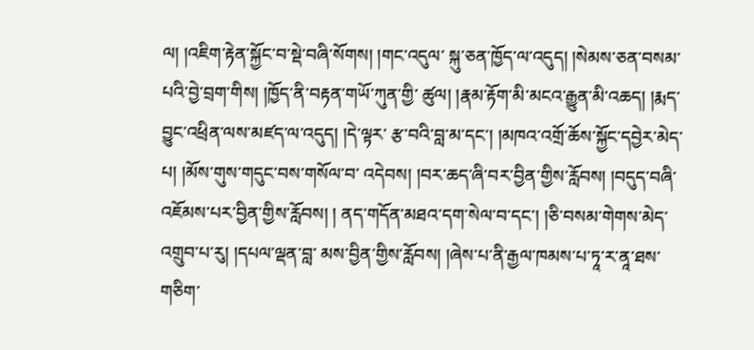ལ། །འཇིག་རྟེན་སྐྱོང་བ་སྡེ་བཞི་སོགས། །གང་འདུལ་ སྐུ་ཅན་ཁྱོད་ལ་འདུད། །སེམས་ཅན་བསམ་པའི་བྱེ་བྲག་གིས། །ཁྱོད་ནི་བརྟན་གཡོ་ཀུན་གྱི་ ཚུལ། །རྣམ་རྟོག་མི་མངའ་རྒྱུན་མི་འཆད། །རྨད་བྱུང་འཕྲིན་ལས་མཛད་ལ་འདུད། །དེ་ལྟར་ རྩ་བའི་བླ་མ་དང་། །མཁའ་འགྲོ་ཆོས་སྐྱོང་དབྱེར་མེད་པ། །མོས་གུས་གདུང་བས་གསོལ་བ་ འདེབས། །བར་ཆད་ཞི་བར་བྱིན་གྱིས་རློབས། །བདུད་བཞི་འཇོམས་པར་བྱིན་གྱིས་རློབས། ། ནད་གདོན་མཐའ་དག་སེལ་བ་དང་། །ཅི་བསམ་གེགས་མེད་འགྲུབ་པ་རུ། །དཔལ་ལྡན་བླ་ མས་བྱིན་གྱིས་རློབས། །ཞེས་པ་ནི་རྒྱལ་ཁམས་པ་ཏཱ་ར་ནཱ་ཐས་གཅིག་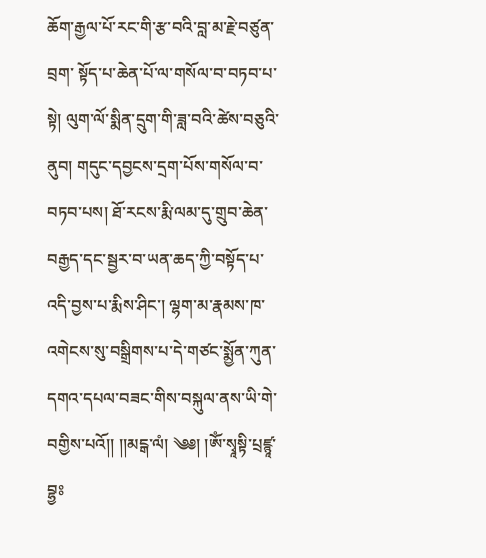ཆོག་རྒྱལ་པོ་རང་གི་རྩ་བའི་བླ་མ་རྗེ་བཙུན་བྲག་ སྟོད་པ་ཆེན་པོ་ལ་གསོལ་བ་བཏབ་པ་སྟེ། ལུག་ལོ་སྨིན་དྲུག་གི་ཟླ་བའི་ཚེས་བཅུའི་ནུབ། གདུང་དབྱངས་དྲག་པོས་གསོལ་བ་ བཏབ་པས། ཐོ་རངས་རྨི་ལམ་དུ་གྲུབ་ཆེན་བརྒྱད་དང་སྦྱར་བ་ཡན་ཆད་ཀྱི་བསྟོད་པ་འདི་བྱས་པ་རྨིས་ཤིང་། ལྷག་མ་རྣམས་ཁ་ འགེངས་སུ་བསྒྲིགས་པ་དེ་གཙང་སྨྱོན་ཀུན་དགའ་དཔལ་བཟང་གིས་བསྐུལ་ནས་ཡི་གེ་བགྱིས་པའོ།། །།མངྒ་ལཾ། ༄༅། །ༀ་སྭཱསྟི་པྲཛྙཱ་བྷྱཿ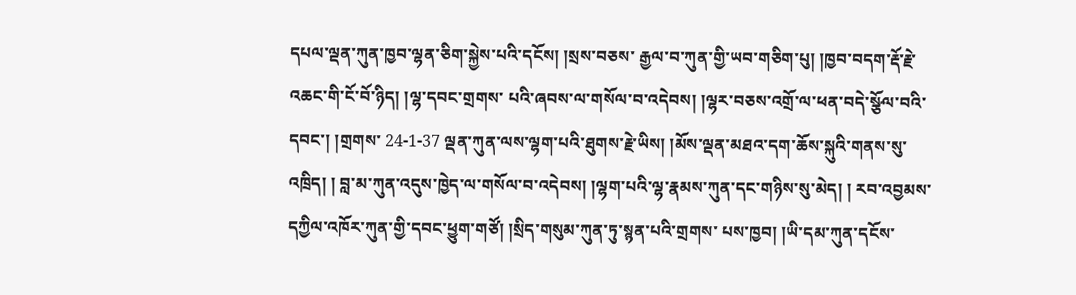དཔལ་ལྡན་ཀུན་ཁྱབ་ལྷན་ཅིག་སྐྱེས་པའི་དངོས། །སྲས་བཅས་ རྒྱལ་བ་ཀུན་གྱི་ཡབ་གཅིག་པུ། །ཁྱབ་བདག་རྡོ་རྗེ་འཆང་གི་ངོ་བོ་ཉིད། །ལྷ་དབང་གྲགས་ པའི་ཞབས་ལ་གསོལ་བ་འདེབས། །ལྷར་བཅས་འགྲོ་ལ་ཕན་བདེ་སྩོལ་བའི་དབང་། །གྲགས་ 24-1-37 ལྡན་ཀུན་ལས་ལྷག་པའི་ཐུགས་རྗེ་ཡིས། །མོས་ལྡན་མཐའ་དག་ཆོས་སྐུའི་གནས་སུ་འཁྲིད། ། བླ་མ་ཀུན་འདུས་ཁྱེད་ལ་གསོལ་བ་འདེབས། །ལྷག་པའི་ལྷ་རྣམས་ཀུན་དང་གཉིས་སུ་མེད། ། རབ་འབྱམས་དཀྱིལ་འཁོར་ཀུན་གྱི་དབང་ཕྱུག་གཙོ། །སྲིད་གསུམ་ཀུན་ཏུ་སྙན་པའི་གྲགས་ པས་ཁྱབ། །ཡི་དམ་ཀུན་དངོས་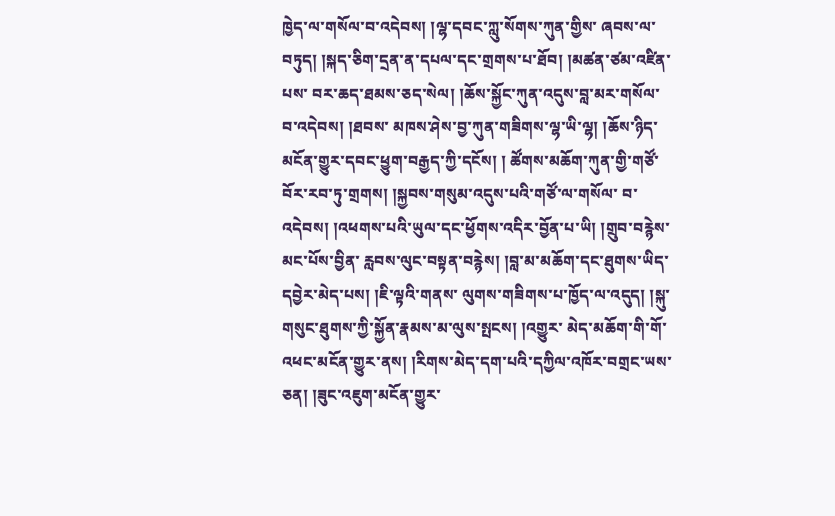ཁྱེད་ལ་གསོལ་བ་འདེབས། །ལྷ་དབང་ཀླུ་སོགས་ཀུན་གྱིས་ ཞབས་ལ་བཏུད། །སྐད་ཅིག་དྲན་ན་དཔལ་དང་གྲགས་པ་ཐོབ། །མཚན་ཙམ་འཛིན་པས་ བར་ཆད་ཐམས་ཅད་སེལ། །ཆོས་སྐྱོང་ཀུན་འདུས་བླ་མར་གསོལ་བ་འདེབས། །ཐབས་ མཁས་ཤེས་བྱ་ཀུན་གཟིགས་ལྷ་ཡི་ལྷ། །ཆོས་ཉིད་མངོན་གྱུར་དབང་ཕྱུག་བརྒྱད་ཀྱི་དངོས། ། ཚོགས་མཆོག་ཀུན་གྱི་གཙོ་བོར་རབ་ཏུ་གྲགས། །སྐྱབས་གསུམ་འདུས་པའི་གཙོ་ལ་གསོལ་ བ་འདེབས། །འཕགས་པའི་ཡུལ་དང་ཕྱོགས་འདིར་བྱོན་པ་ཡི། །གྲུབ་བརྙེས་མང་པོས་བྱིན་ རླབས་ལུང་བསྟན་བརྙེས། །བླ་མ་མཆོག་དང་ཐུགས་ཡིད་དབྱེར་མེད་པས། །ཇི་ལྟའི་གནས་ ལུགས་གཟིགས་པ་ཁྱོད་ལ་འདུད། །སྐུ་གསུང་ཐུགས་ཀྱི་སྐྱོན་རྣམས་མ་ལུས་སྤངས། །འགྱུར་ མེད་མཆོག་གི་གོ་འཕང་མངོན་གྱུར་ནས། །རིགས་མེད་དག་པའི་དཀྱིལ་འཁོར་བགྲང་ཡས་ ཅན། །ཟུང་འཇུག་མངོན་གྱུར་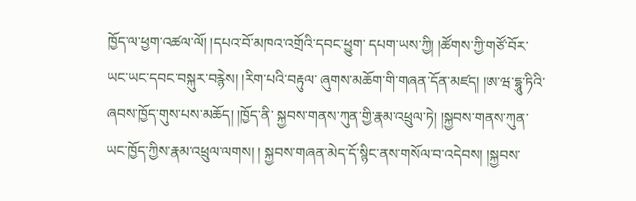ཁྱོད་ལ་ཕྱག་འཚལ་ལོ། །དཔའ་བོ་མཁའ་འགྲོའི་དབང་ཕྱུག་ དཔག་ཡས་ཀྱི། །ཚོགས་ཀྱི་གཙོ་བོར་ཡང་ཡང་དབང་བསྐུར་བརྙེས། །རིག་པའི་བརྟུལ་ ཞུགས་མཆོག་གི་གཞན་དོན་མཛད། །ཨ་ཝ་དྷཱུ་ཏིའི་ཞབས་ཁྱོད་གུས་པས་མཆོད། །ཁྱོད་ནི་ སྐྱབས་གནས་ཀུན་གྱི་རྣམ་འཕྲུལ་ཏེ། །སྐྱབས་གནས་ཀུན་ཡང་ཁྱོད་ཀྱིས་རྣམ་འཕྲུལ་ལགས། ། སྐྱབས་གཞན་མེད་དོ་སྙིང་ནས་གསོལ་བ་འདེབས། །སྐྱབས་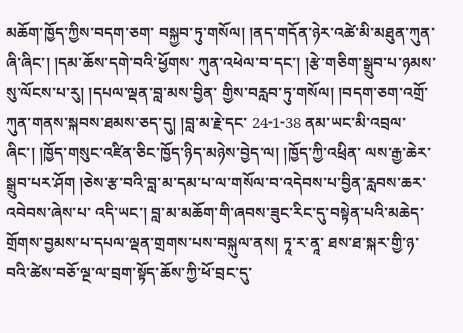མཆོག་ཁྱོད་ཀྱིས་བདག་ཅག་ བསྐྱབ་ཏུ་གསོལ། །ནད་གདོན་ཉེར་འཚེ་མི་མཐུན་ཀུན་ཞི་ཞིང་། །དམ་ཆོས་དགེ་བའི་ཕྱོགས་ ཀུན་འཕེལ་བ་དང་། །རྩེ་གཅིག་སྒྲུབ་པ་ཉམས་སུ་ལོངས་པ་རུ། །དཔལ་ལྡན་བླ་མས་བྱིན་ གྱིས་བརླབ་ཏུ་གསོལ། །བདག་ཅག་འགྲོ་ཀུན་གནས་སྐབས་ཐམས་ཅད་དུ། །བླ་མ་རྗེ་དང་ 24-1-38 ནམ་ཡང་མི་འབྲལ་ཞིང་། །ཁྱོད་གསུང་འཛིན་ཅིང་ཁྱོད་ཉིད་མཉེས་བྱེད་ལ། །ཁྱོད་ཀྱི་འཕྲིན་ ལས་རྒྱ་ཆེར་སྒྲུབ་པར་ཤོག །ཅེས་རྩ་བའི་བླ་མ་དམ་པ་ལ་གསོལ་བ་འདེབས་པ་བྱིན་རླབས་ཆར་འབེབས་ཞེས་པ་ འདི་ཡང་། བླ་མ་མཆོག་གི་ཞབས་ཟུང་རིང་དུ་བསྟེན་པའི་མཆེད་གྲོགས་བྱམས་པ་དཔལ་ལྡན་གྲགས་པས་བསྐུལ་ནས། ཏཱ་ར་ནཱ་ ཐས་ཐ་སྐར་གྱི་ཉ་བའི་ཚེས་བཅོ་ལྔ་ལ་བྲག་སྟོད་ཆོས་ཀྱི་ཕོ་བྲང་དུ་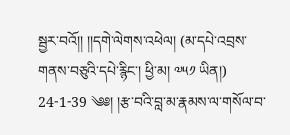སྦྱར་བའོ།། །།དགེ་ལེགས་འཕེལ། (མ་དཔེ་འབྲས་གནས་བཅུའི་དཔེ་རྙིང་། ཕྱི་མ། ༧༥༡ ཡིན།) 24-1-39 ༄༅། །རྩ་བའི་བླ་མ་རྣམས་ལ་གསོལ་བ་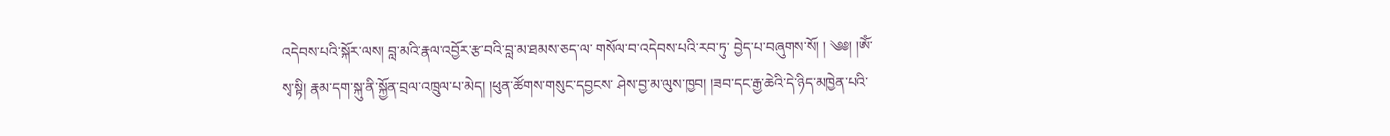འདེབས་པའི་སྐོར་ལས། བླ་མའི་རྣལ་འབྱོར་རྩ་བའི་བླ་མ་ཐམས་ཅད་ལ་ གསོལ་བ་འདེབས་པའི་རབ་ཏུ་ བྱེད་པ་བཞུགས་སོ། ། ༄༅། །ༀ་སྭ་སྟི། རྣམ་དག་སྐུ་ནི་སྐྱོན་བྲལ་འཁྲུལ་པ་མེད། །ཕུན་ཚོགས་གསུང་དབྱངས་ ཤེས་བྱ་མ་ལུས་ཁྱབ། །ཟབ་དང་རྒྱ་ཆེའི་དེ་ཉིད་མཁྱེན་པའི་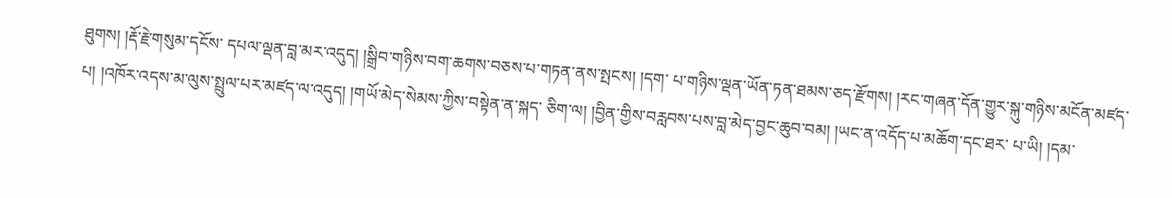ཐུགས། །རྡོ་རྗེ་གསུམ་དངོས་ དཔལ་ལྡན་བླ་མར་འདུད། །སྒྲིབ་གཉིས་བག་ཆགས་བཅས་པ་གཏན་ནས་སྤངས། །དག་ པ་གཉིས་ལྡན་ཡོན་ཏན་ཐམས་ཅད་རྫོགས། །རང་གཞན་དོན་གྱུར་སྐུ་གཉིས་མངོན་མཛད་ པ། །འཁོར་འདས་མ་ལུས་སྤྲུལ་པར་མཛད་ལ་འདུད། །གཡོ་མེད་སེམས་ཀྱིས་བསྟེན་ན་སྐད་ ཅིག་ལ། །བྱིན་གྱིས་བརླབས་པས་བླ་མེད་བྱང་ཆུབ་བམ། །ཡང་ན་འདོད་པ་མཆོག་དང་ཐར་ པ་ཡི། །དམ་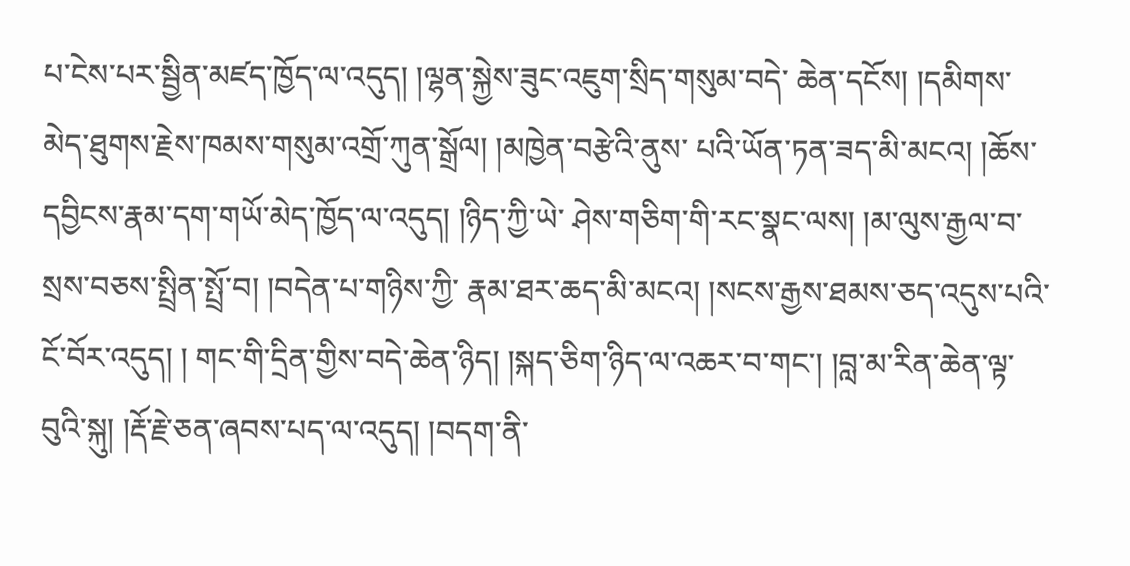པ་ངེས་པར་སྦྱིན་མཛད་ཁྱོད་ལ་འདུད། །ལྷན་སྐྱེས་ཟུང་འཇུག་སྲིད་གསུམ་བདེ་ ཆེན་དངོས། །དམིགས་མེད་ཐུགས་རྗེས་ཁམས་གསུམ་འགྲོ་ཀུན་སྒྲོལ། །མཁྱེན་བརྩེའི་ནུས་ པའི་ཡོན་ཏན་ཟད་མི་མངའ། །ཆོས་དབྱིངས་རྣམ་དག་གཡོ་མེད་ཁྱོད་ལ་འདུད། །ཉིད་ཀྱི་ཡེ་ ཤེས་གཅིག་གི་རང་སྣང་ལས། །མ་ལུས་རྒྱལ་བ་སྲས་བཅས་སྤྲིན་སྤྲོ་བ། །བདེན་པ་གཉིས་ཀྱི་ རྣམ་ཐར་ཆད་མི་མངའ། །སངས་རྒྱས་ཐམས་ཅད་འདུས་པའི་ངོ་བོར་འདུད། ། གང་གི་དྲིན་གྱིས་བདེ་ཆེན་ཉིད། །སྐད་ཅིག་ཉིད་ལ་འཆར་བ་གང་། །བླ་མ་རིན་ཆེན་ལྟ་ བུའི་སྐུ། །རྡོ་རྗེ་ཅན་ཞབས་པད་ལ་འདུད། །བདག་ནི་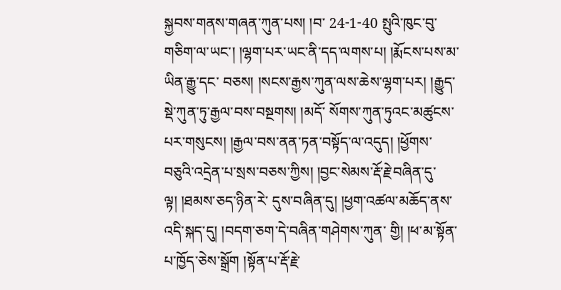སྐྱབས་གནས་གཞན་ཀུན་པས། །བ་ 24-1-40 སྤུའི་ཁུང་བུ་གཅིག་ལ་ཡང་། །ལྷག་པར་ཡང་ནི་དད་ལགས་པ། །རྨོངས་པས་མ་ཡིན་རྒྱུ་དང་ བཅས། །སངས་རྒྱས་ཀུན་ལས་ཆེས་ལྷག་པར། །རྒྱུད་སྡེ་ཀུན་ཏུ་རྒྱལ་བས་བསྔགས། །མདོ་ སོགས་ཀུན་ཏུའང་མཚུངས་པར་གསུངས། །རྒྱལ་བས་ནན་ཏན་བསྟོད་ལ་འདུད། །ཕྱོགས་ བཅུའི་འདྲེན་པ་སྲས་བཅས་ཀྱིས། །བྱང་སེམས་རྡོ་རྗེ་བཞིན་དུ་ལྟ། །ཐམས་ཅད་ཉིན་རེ་ དུས་བཞིན་དུ། །ཕྱག་འཚལ་མཆོད་ནས་འདི་སྐད་དུ། །བདག་ཅག་དེ་བཞིན་གཤེགས་ཀུན་ གྱི། །ཕ་མ་སྟོན་པ་ཁྱོད་ཅེས་སྒྲོག །སྟོན་པ་རྡོ་རྗེ་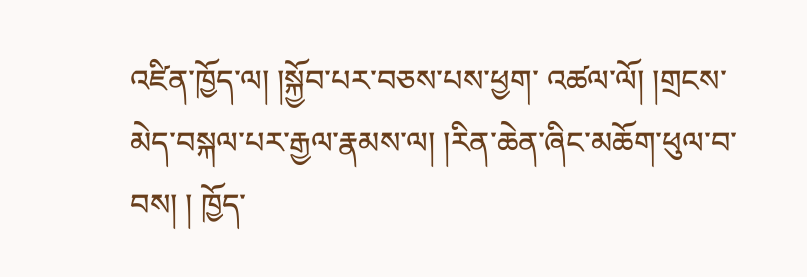འཛིན་ཁྱོད་ལ། །སྐྱོབ་པར་བཅས་པས་ཕྱག་ འཚལ་ལོ། །གྲངས་མེད་བསྐལ་པར་རྒྱལ་རྣམས་ལ། །རིན་ཆེན་ཞིང་མཆོག་ཕུལ་བ་བས། ། ཁྱོད་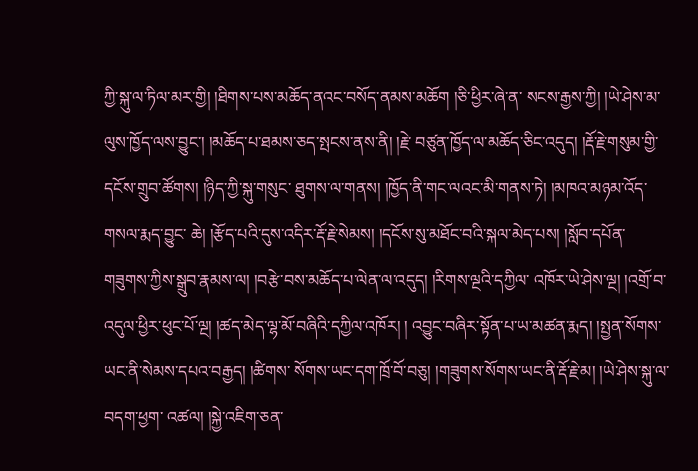ཀྱི་སྐུ་ལ་ཏིལ་མར་གྱི། །ཐིགས་པས་མཆོད་ནའང་བསོད་ནམས་མཆོག །ཅི་ཕྱིར་ཞེ་ན་ སངས་རྒྱས་ཀྱི། །ཡེ་ཤེས་མ་ལུས་ཁྱོད་ལས་བྱུང་། །མཆོད་པ་ཐམས་ཅད་སྤངས་ནས་ནི། །རྗེ་ བཙུན་ཁྱོད་ལ་མཆོད་ཅིང་འདུད། །རྡོ་རྗེ་གསུམ་གྱི་དངོས་གྲུབ་ཚོགས། །ཉིད་ཀྱི་སྐུ་གསུང་ ཐུགས་ལ་གནས། །ཁྱོད་ནི་གང་ལའང་མི་གནས་ཏེ། །མཁའ་མཉམ་འོད་གསལ་རྨད་བྱུང་ ཆེ། །རྩོད་པའི་དུས་འདིར་རྡོ་རྗེ་སེམས། །དངོས་སུ་མཐོང་བའི་སྐལ་མེད་པས། །སློབ་དཔོན་ གཟུགས་ཀྱིས་སྒྲུབ་རྣམས་ལ། །བརྩེ་བས་མཆོད་པ་ལེན་ལ་འདུད། །རིགས་ལྔའི་དཀྱིལ་ འཁོར་ཡེ་ཤེས་ལྔ། །འགྲོ་བ་འདུལ་ཕྱིར་ཕུང་པོ་ལྔ། །ཚད་མེད་ལྷ་མོ་བཞིའི་དཀྱིལ་འཁོར། ། འབྱུང་བཞིར་སྟོན་པ་ཡ་མཚན་རྨད། །སྤྱན་སོགས་ཡང་ནི་སེམས་དཔའ་བརྒྱད། །ཚིགས་ སོགས་ཡང་དག་ཁྲོ་བོ་བཅུ། །གཟུགས་སོགས་ཡང་ནི་རྡོ་རྗེ་མ། །ཡེ་ཤེས་སྐུ་ལ་བདག་ཕྱག་ འཚལ། །སྐྱེ་འཇིག་ཅན་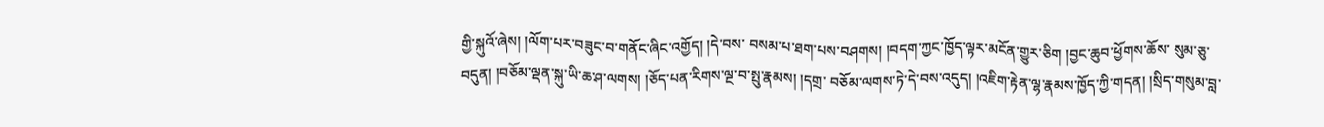གྱི་སྐུའོ་ཞེས། །ལོག་པར་བཟུང་བ་གནོང་ཞིང་འགྱོད། །དེ་བས་ བསམ་པ་ཐག་པས་བཤགས། །བདག་ཀྱང་ཁྱོད་ལྟར་མངོན་གྱུར་ཅིག །བྱང་ཆུབ་ཕྱོགས་ཆོས་ སུམ་ཅུ་བདུན། །བཅོམ་ལྡན་སྐུ་ཡི་ཆ་ཤ་ལགས། །ཅོད་པན་རིགས་ལྔ་བ་སྤུ་རྣམས། །དགྲ་ བཅོམ་ལགས་ཏེ་དེ་བས་འདུད། །འཇིག་རྟེན་ལྷ་རྣམས་ཁྱོད་ཀྱི་གདན། །སྲིད་གསུམ་བླ་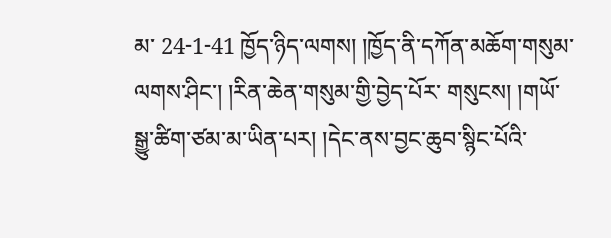མ་ 24-1-41 ཁྱོད་ཉིད་ལགས། །ཁྱོད་ནི་དཀོན་མཆོག་གསུམ་ལགས་ཤིང་། །རིན་ཆེན་གསུམ་གྱི་བྱེད་པོར་ གསུངས། །གཡོ་སྒྱུ་ཚིག་ཙམ་མ་ཡིན་པར། །དེང་ནས་བྱང་ཆུབ་སྙིང་པོའི་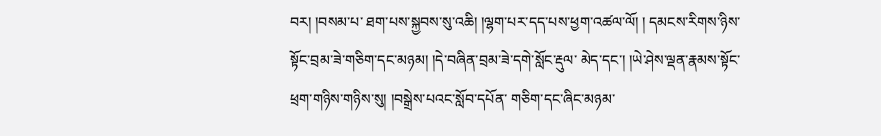བར། །བསམ་པ་ ཐག་པས་སྐྱབས་སུ་འཆི། །ལྷག་པར་དད་པས་ཕྱག་འཚལ་ལོ། ། དམངས་རིགས་ཉིས་སྟོང་བྲམ་ཟེ་གཅིག་དང་མཉམ། །དེ་བཞིན་བྲམ་ཟེ་དགེ་སློང་རྡུལ་ མེད་དང་། །ཡེ་ཤེས་ལྡན་རྣམས་སྟོང་ཕྲག་གཉིས་གཉིས་སུ། །བསྒྲེས་པའང་སློབ་དཔོན་ གཅིག་དང་ཞིང་མཉམ་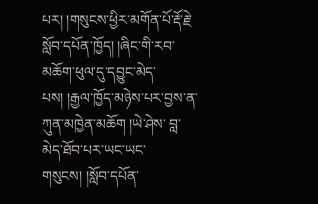པར། །གསུངས་ཕྱིར་མགོན་པོ་རྡོ་རྗེ་སློབ་དཔོན་ཁྱོད། །ཞིང་གི་རབ་ མཆོག་ཕུལ་དུ་དབྱུང་མེད་པས། །རྒྱལ་ཁྱོད་མཉེས་པར་བྱས་ན་ཀུན་མཁྱེན་མཆོག །ཡེ་ཤེས་ བླ་མེད་ཐོབ་པར་ཡང་ཡང་གསུངས། །སློབ་དཔོན་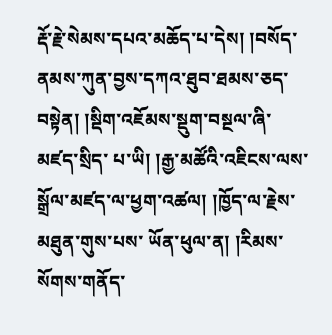རྡོ་རྗེ་སེམས་དཔའ་མཆོད་པ་དེས། །བསོད་ ནམས་ཀུན་བྱས་དཀའ་ཐུབ་ཐམས་ཅད་བསྟེན། །སྡིག་འཇོམས་སྡུག་བསྔལ་ཞི་མཛད་སྲིད་ པ་ཡི། །རྒྱ་མཚོའི་འཇིངས་ལས་སྒྲོལ་མཛད་ལ་ཕྱག་འཚལ། །ཁྱོད་ལ་རྗེས་མཐུན་གུས་པས་ ཡོན་ཕུལ་ན། །རིམས་སོགས་གནོད་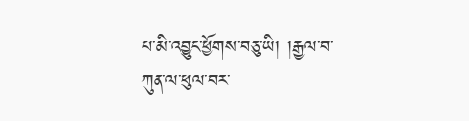པ་མི་འབྱུང་ཕྱོགས་བཅུ་ཡི། །རྒྱལ་བ་ཀུན་ལ་ཕུལ་བར་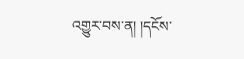འགྱུར་བས་ན། །དངོས་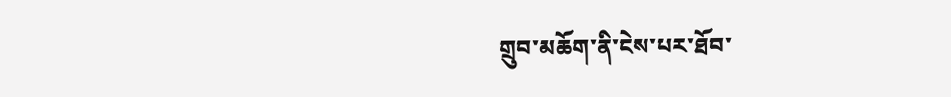གྲུབ་མཆོག་ནི་ངེས་པར་ཐོབ་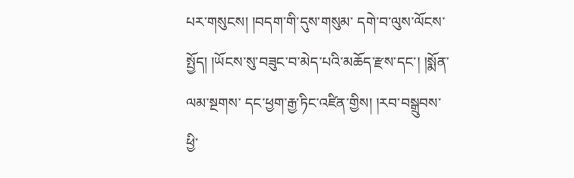པར་གསུངས། །བདག་གི་དུས་གསུམ་ དགེ་བ་ལུས་ལོངས་སྤྱོད། །ཡོངས་སུ་བཟུང་བ་མེད་པའི་མཆོད་རྫས་དང་། །སྨོན་ལམ་སྔགས་ དང་ཕྱག་རྒྱ་ཏིང་འཛིན་གྱིས། །རབ་བསྒྲུབས་ཕྱི་